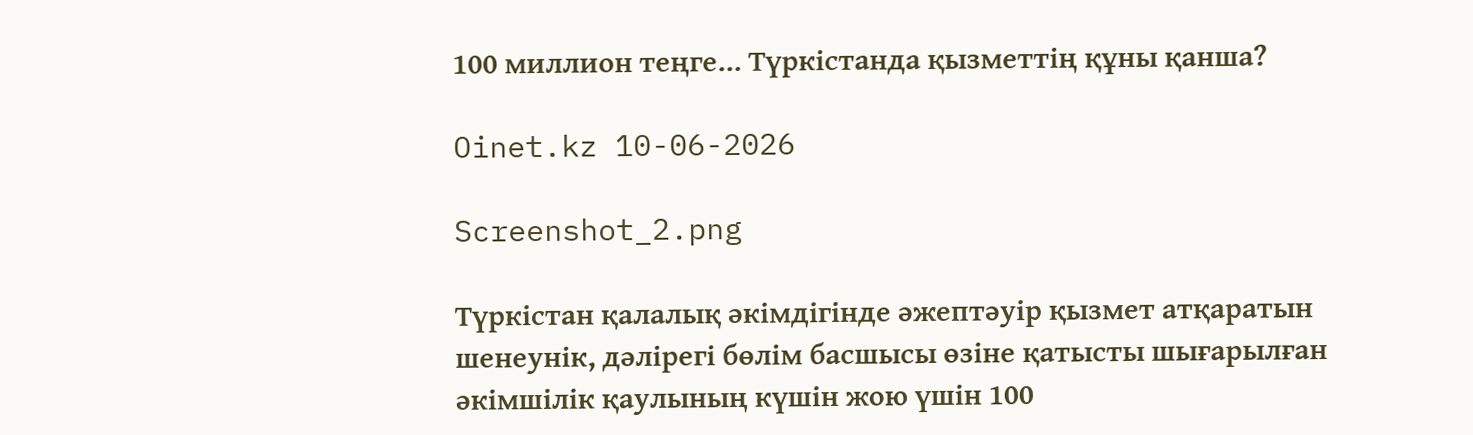100 миллион теңге... Түркістанда қызметтің құны қанша?

Oinet.kz 10-06-2026

Screenshot_2.png

Түркістан қалалық әкімдігінде әжептәуір қызмет атқаратын шенеунік, дәлірегі бөлім басшысы өзіне қатысты шығарылған әкімшілік қаулының күшін жою үшін 100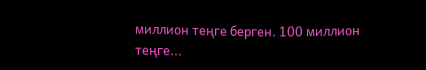миллион теңге берген. 100 миллион теңге...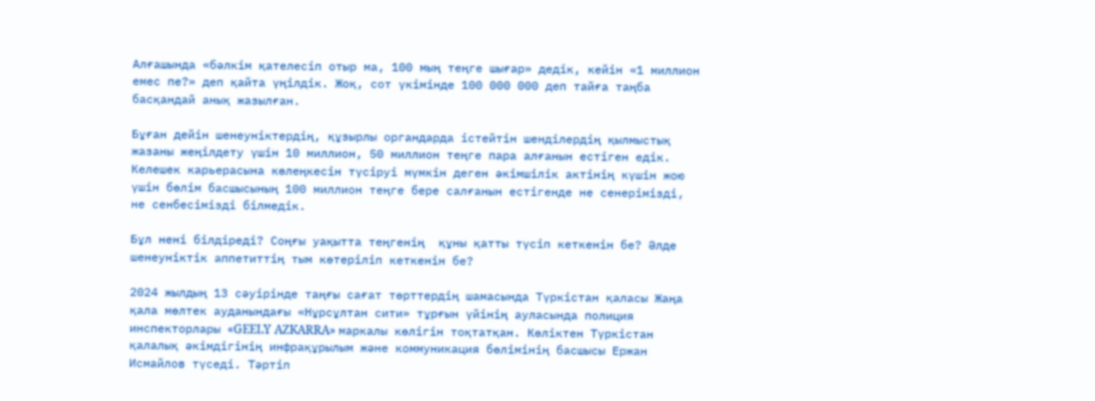Алғашында «бәлкім қателесіп отыр ма, 100 мың теңге шығар» дедік, кейін «1 миллион емес пе?» деп қайта үңілдік. Жоқ, сот үкімінде 100 000 000 деп тайға таңба басқандай анық жазылған.

Бұған дейін шенеуніктердің, құзырлы органдарда істейтін шенділердің қылмыстық жазаны жеңілдету үшін 10 миллион, 50 миллион теңге пара алғанын естіген едік. Келешек карьерасына көлеңкесін түсіруі мүмкін деген әкімшілік актінің күшін жою үшін бөлім басшысының 100 миллион теңге бере салғанын естігенде не сенерімізді, не сенбесімізді білмедік.

Бұл нені білдіреді? Соңғы уақытта теңгенің  құны қатты түсіп кеткенін бе? Әлде шенеуніктік аппетиттің тым көтеріліп кеткенін бе?

2024 жылдың 13 сәуірінде таңғы сағат төрттердің шамасында Түркістан қаласы Жаңа қала мөлтек ауданындағы «Нұрсұлтан сити» тұрғын үйінің ауласында полиция инспекторлары «GEELY AZKARRA» маркалы көлігін тоқтатқан. Көліктен Түркістан қалалық әкімдігінің инфрақұрылым және коммуникация бөлімінің басшысы Ержан Исмайлов түседі. Тәртіп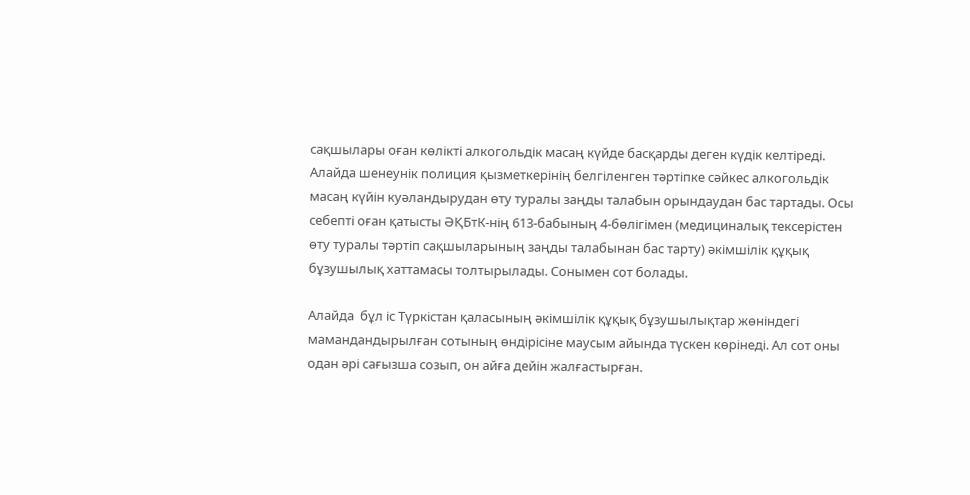сақшылары оған көлікті алкогольдік масаң күйде басқарды деген күдік келтіреді. Алайда шенеунік полиция қызметкерінің белгіленген тәртіпке сәйкес алкогольдік масаң күйін куәландырудан өту туралы заңды талабын орындаудан бас тартады. Осы себепті оған қатысты ӘҚБтК-нің 613-бабының 4-бөлігімен (медициналық тексерістен өту туралы тәртіп сақшыларының заңды талабынан бас тарту) әкімшілік құқық бұзушылық хаттамасы толтырылады. Сонымен сот болады.

Алайда  бұл іс Түркістан қаласының әкімшілік құқық бұзушылықтар жөніндегі мамандандырылған сотының өндірісіне маусым айында түскен көрінеді. Ал сот оны одан әрі сағызша созып, он айға дейін жалғастырған.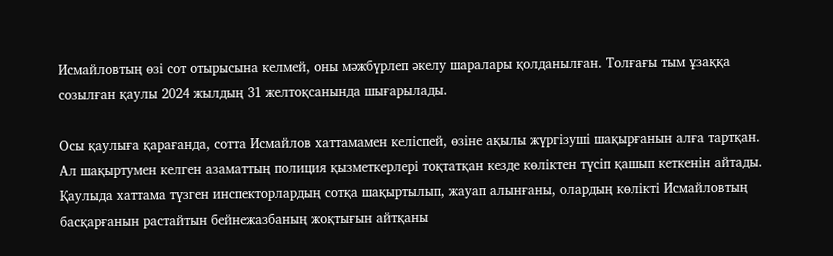Исмайловтың өзі сот отырысына келмей, оны мәжбүрлеп әкелу шаралары қолданылған. Толғағы тым ұзаққа созылған қаулы 2024 жылдың 31 желтоқсанында шығарылады.

Осы қаулыға қарағанда, сотта Исмайлов хаттамамен келіспей, өзіне ақылы жүргізуші шақырғанын алға тартқан. Ал шақыртумен келген азаматтың полиция қызметкерлері тоқтатқан кезде көліктен түсіп қашып кеткенін айтады. Қаулыда хаттама түзген инспекторлардың сотқа шақыртылып, жауап алынғаны, олардың көлікті Исмайловтың басқарғанын растайтын бейнежазбаның жоқтығын айтқаны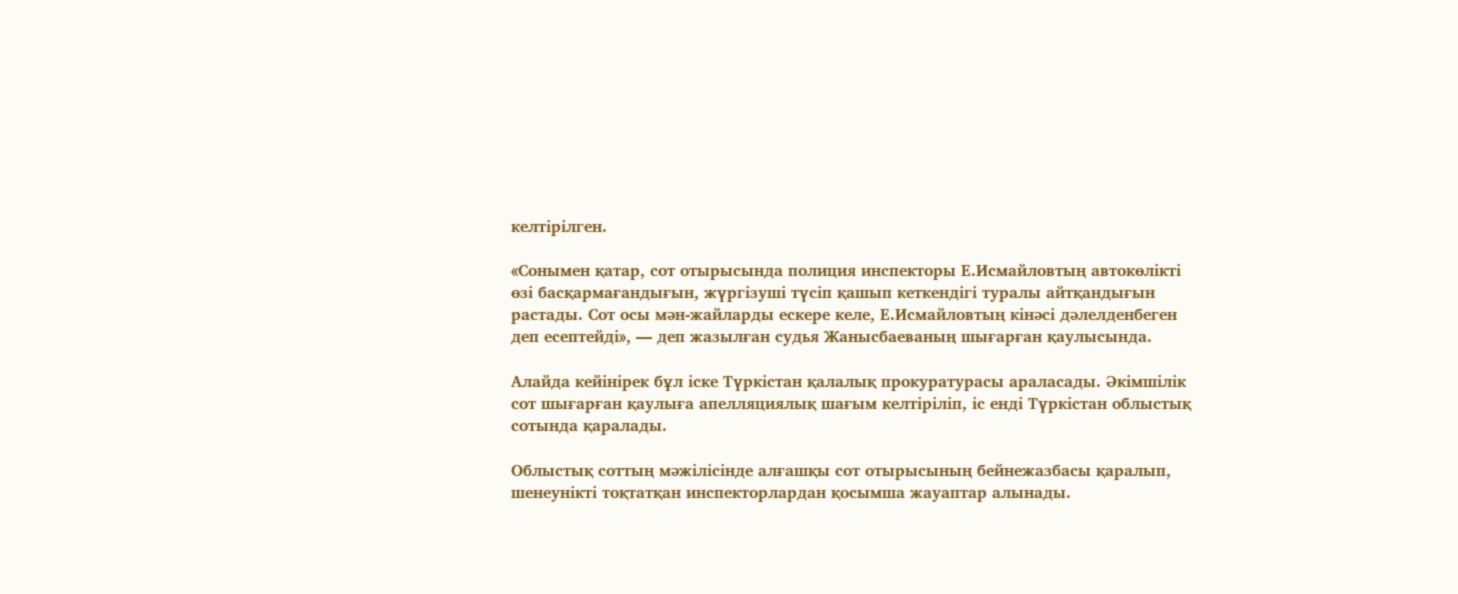келтірілген.

«Сонымен қатар, сот отырысында полиция инспекторы Е.Исмайловтың автокөлікті өзі басқармағандығын, жүргізуші түсіп қашып кеткендігі туралы айтқандығын растады. Сот осы мән-жайларды ескере келе, Е.Исмайловтың кінәсі дәлелденбеген деп есептейді», — деп жазылған судья Жанысбаеваның шығарған қаулысында.

Алайда кейінірек бұл іске Түркістан қалалық прокуратурасы араласады. Әкімшілік сот шығарған қаулыға апелляциялық шағым келтіріліп, іс енді Түркістан облыстық сотында қаралады.

Облыстық соттың мәжілісінде алғашқы сот отырысының бейнежазбасы қаралып, шенеунікті тоқтатқан инспекторлардан қосымша жауаптар алынады.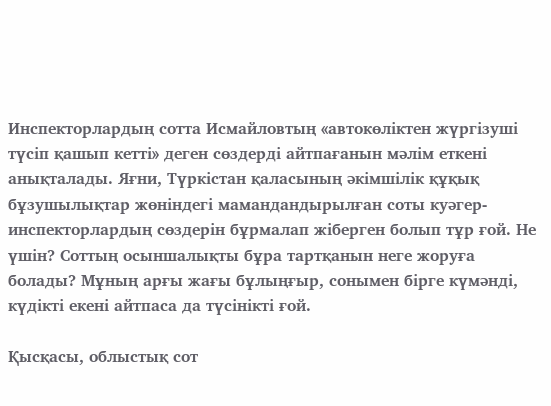Инспекторлардың сотта Исмайловтың «автокөліктен жүргізуші түсіп қашып кетті» деген сөздерді айтпағанын мәлім еткені анықталады. Яғни, Түркістан қаласының әкімшілік құқық бұзушылықтар жөніндегі мамандандырылған соты куәгер-инспекторлардың сөздерін бұрмалап жіберген болып тұр ғой. Не үшін? Соттың осыншалықты бұра тартқанын неге жоруға болады? Мұның арғы жағы бұлыңғыр, сонымен бірге күмәнді, күдікті екені айтпаса да түсінікті ғой.

Қысқасы, облыстық сот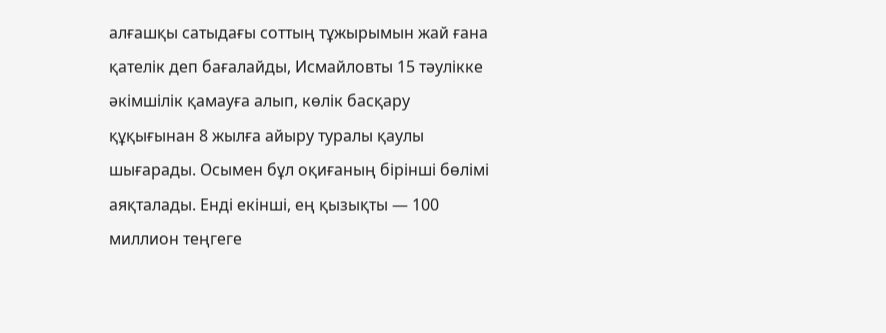алғашқы сатыдағы соттың тұжырымын жай ғана қателік деп бағалайды, Исмайловты 15 тәулікке әкімшілік қамауға алып, көлік басқару құқығынан 8 жылға айыру туралы қаулы шығарады. Осымен бұл оқиғаның бірінші бөлімі аяқталады. Енді екінші, ең қызықты — 100 миллион теңгеге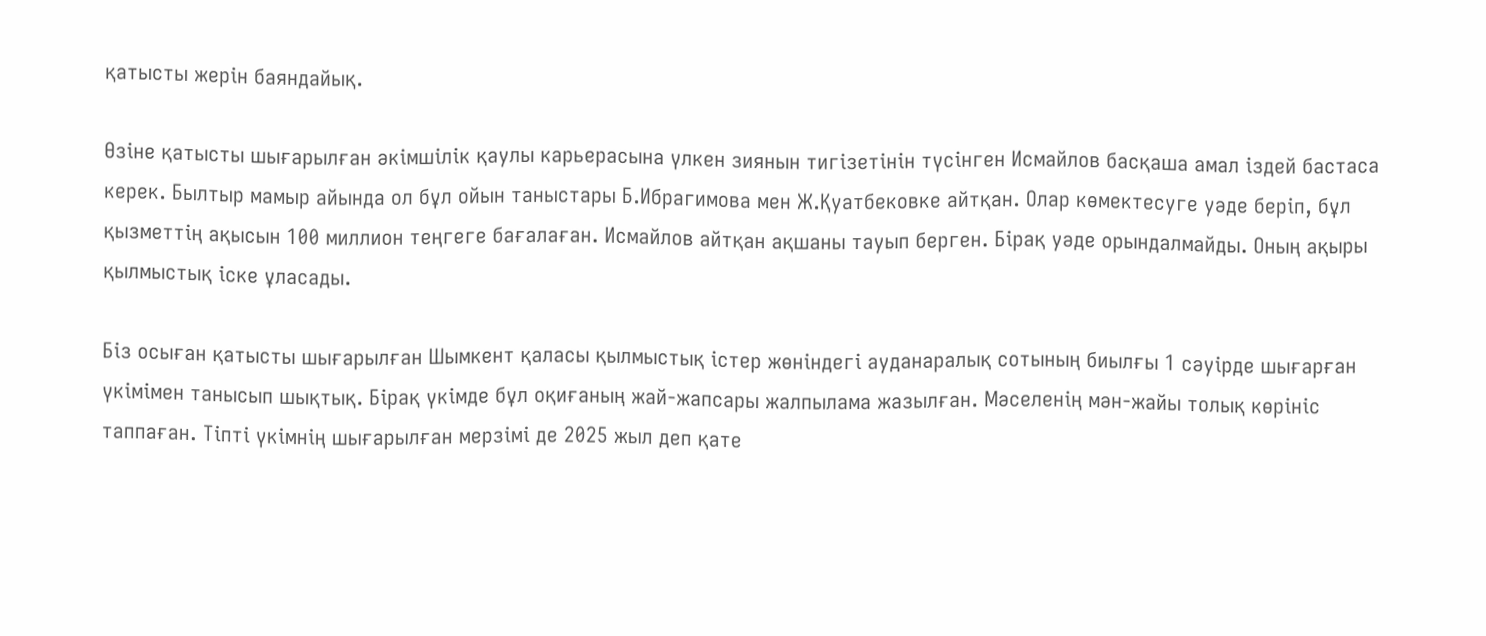қатысты жерін баяндайық.

Өзіне қатысты шығарылған әкімшілік қаулы карьерасына үлкен зиянын тигізетінін түсінген Исмайлов басқаша амал іздей бастаса керек. Былтыр мамыр айында ол бұл ойын таныстары Б.Ибрагимова мен Ж.Қуатбековке айтқан. Олар көмектесуге уәде беріп, бұл қызметтің ақысын 100 миллион теңгеге бағалаған. Исмайлов айтқан ақшаны тауып берген. Бірақ уәде орындалмайды. Оның ақыры қылмыстық іске ұласады.

Біз осыған қатысты шығарылған Шымкент қаласы қылмыстық істер жөніндегі ауданаралық сотының биылғы 1 сәуірде шығарған үкімімен танысып шықтық. Бірақ үкімде бұл оқиғаның жай-жапсары жалпылама жазылған. Мәселенің мән-жайы толық көрініс таппаған. Тіпті үкімнің шығарылған мерзімі де 2025 жыл деп қате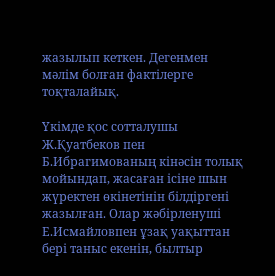жазылып кеткен. Дегенмен мәлім болған фактілерге тоқталайық.

Үкімде қос сотталушы Ж.Қуатбеков пен Б.Ибрагимованың кінәсін толық мойындап, жасаған ісіне шын жүректен өкінетінін білдіргені жазылған. Олар жәбірленуші Е.Исмайловпен ұзақ уақыттан бері таныс екенін, былтыр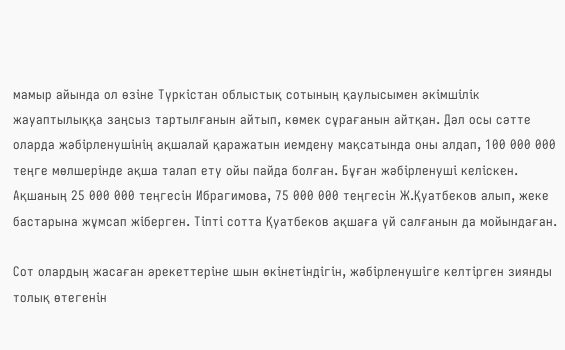мамыр айында ол өзіне Түркістан облыстық сотының қаулысымен әкімшілік жауаптылыққа заңсыз тартылғанын айтып, көмек сұрағанын айтқан. Дәл осы сәтте оларда жәбірленушінің ақшалай қаражатын иемдену мақсатында оны алдап, 100 000 000 теңге мөлшерінде ақша талап ету ойы пайда болған. Бұған жәбірленуші келіскен. Ақшаның 25 000 000 теңгесін Ибрагимова, 75 000 000 теңгесін Ж.Қуатбеков алып, жеке бастарына жұмсап жіберген. Тіпті сотта Қуатбеков ақшаға үй салғанын да мойындаған.

Сот олардың жасаған әрекеттеріне шын өкінетіндігін, жәбірленушіге келтірген зиянды толық өтегенін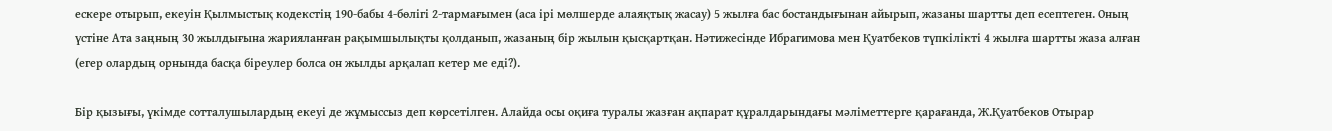ескере отырып, екеуін Қылмыстық кодекстің 190-бабы 4-бөлігі 2-тармағымен (аса ірі мөлшерде алаяқтық жасау) 5 жылға бас бостандығынан айырып, жазаны шартты деп есептеген. Оның үстіне Ата заңның 30 жылдығына жарияланған рақымшылықты қолданып, жазаның бір жылын қысқартқан. Нәтижесінде Ибрагимова мен Қуатбеков түпкілікті 4 жылға шартты жаза алған (егер олардың орнында басқа біреулер болса он жылды арқалап кетер ме еді?).

Бір қызығы, үкімде сотталушылардың екеуі де жұмыссыз деп көрсетілген. Алайда осы оқиға туралы жазған ақпарат құралдарындағы мәліметтерге қарағанда, Ж.Қуатбеков Отырар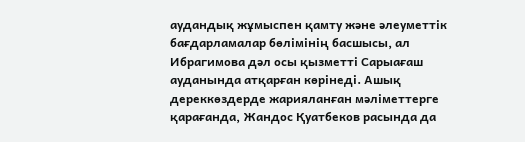аудандық жұмыспен қамту және әлеуметтік бағдарламалар бөлімінің басшысы, ал Ибрагимова дәл осы қызметті Сарыағаш ауданында атқарған көрінеді. Ашық дереккөздерде жарияланған мәліметтерге қарағанда, Жандос Қуатбеков расында да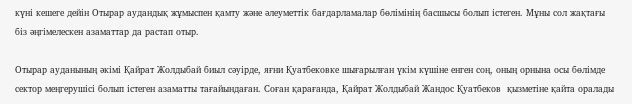күні кешеге дейін Отырар аудандық жұмыспен қамту және әлеуметтік бағдарламалар бөлімінің басшысы болып істеген. Мұны сол жақтағы біз әңгімелескен азаматтар да растап отыр.

Отырар ауданының әкімі Қайрат Жолдыбай биыл сәуірде, яғни Қуатбековке шығарылған үкім күшіне енген соң, оның орнына осы бөлімде сектор меңгерушісі болып істеген азаматты тағайындаған. Соған қарағанда, Қайрат Жолдыбай Жандос Қуатбеков  қызметіне қайта оралады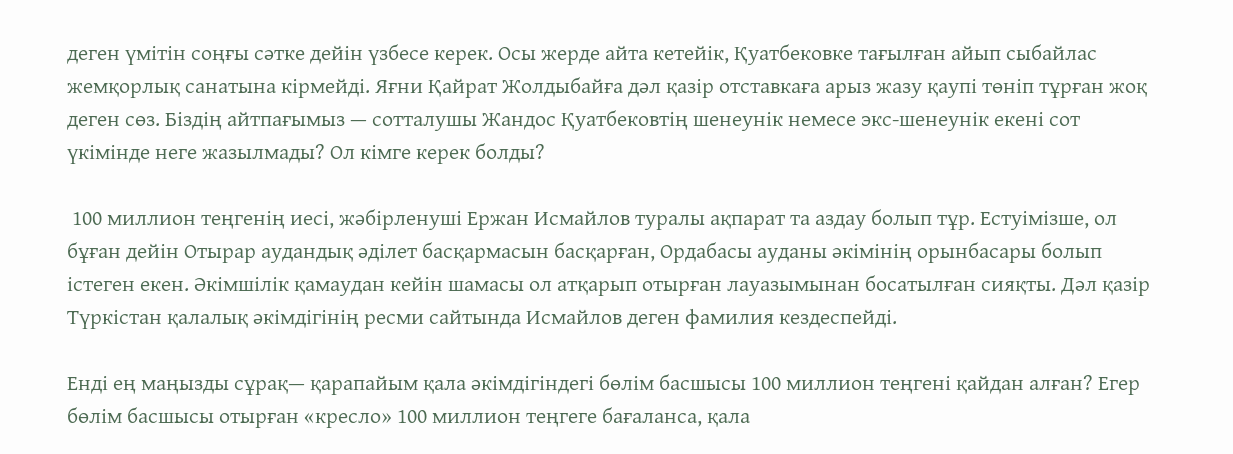деген үмітін соңғы сәтке дейін үзбесе керек. Осы жерде айта кетейік, Қуатбековке тағылған айып сыбайлас жемқорлық санатына кірмейді. Яғни Қайрат Жолдыбайға дәл қазір отставкаға арыз жазу қаупі төніп тұрған жоқ деген сөз. Біздің айтпағымыз — сотталушы Жандос Қуатбековтің шенеунік немесе экс-шенеунік екені сот үкімінде неге жазылмады? Ол кімге керек болды?

 100 миллион теңгенің иесі, жәбірленуші Ержан Исмайлов туралы ақпарат та аздау болып тұр. Естуімізше, ол бұған дейін Отырар аудандық әділет басқармасын басқарған, Ордабасы ауданы әкімінің орынбасары болып істеген екен. Әкімшілік қамаудан кейін шамасы ол атқарып отырған лауазымынан босатылған сияқты. Дәл қазір Түркістан қалалық әкімдігінің ресми сайтында Исмайлов деген фамилия кездеспейді.

Енді ең маңызды сұрақ— қарапайым қала әкімдігіндегі бөлім басшысы 100 миллион теңгені қайдан алған? Егер бөлім басшысы отырған «кресло» 100 миллион теңгеге бағаланса, қала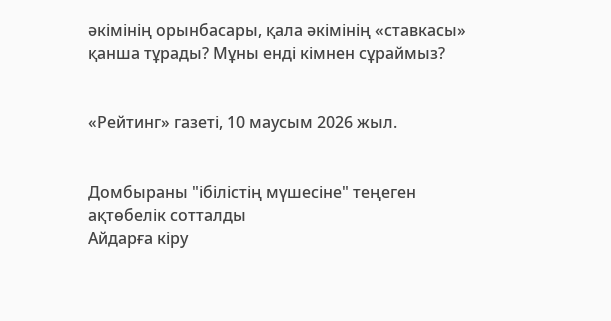әкімінің орынбасары, қала әкімінің «ставкасы» қанша тұрады? Мұны енді кімнен сұраймыз?


«Рейтинг» газеті, 10 маусым 2026 жыл.


Домбыраны "ібілістің мүшесіне" теңеген ақтөбелік сотталды
Айдарға кіру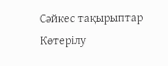Сәйкес тақырыптар
Көтерілу